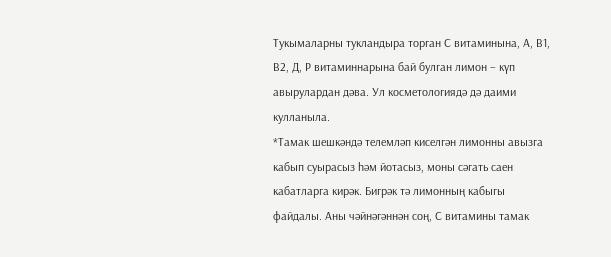Тукымаларны тукландыра торган С витаминына, А, В1, В2, Д, Р витаминнарына бай булган лимон – күп авырулардан дәва. Ул косметологиядә дә даими кулланыла.
*Тамак шешкәндә телемләп киселгән лимонны авызга кабып суырасыз һәм йотасыз, моны сәгать саен кабатларга кирәк. Бигрәк тә лимонның кабыгы файдалы. Аны чәйнәгәннән соң, С витамины тамак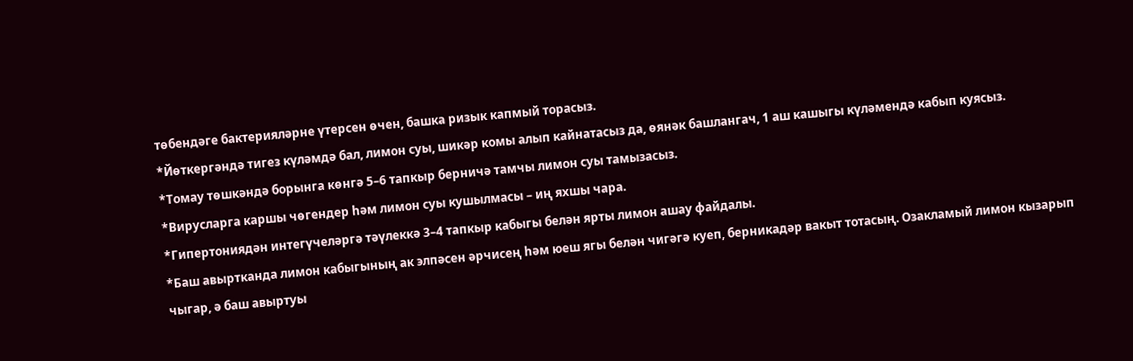төбендәге бактерияләрне үтерсен өчен, башка ризык капмый торасыз.
*Йөткергәндә тигез күләмдә бал, лимон суы, шикәр комы алып кайнатасыз да, өянәк башлангач, 1 аш кашыгы күләмендә кабып куясыз.
*Томау төшкәндә борынга көнгә 5–6 тапкыр берничә тамчы лимон суы тамызасыз.
*Вирусларга каршы чөгендер һәм лимон суы кушылмасы – иң яхшы чара.
*Гипертониядән интегүчеләргә тәүлеккә 3–4 тапкыр кабыгы белән ярты лимон ашау файдалы.
*Баш авыртканда лимон кабыгының ак элпәсен әрчисең һәм юеш ягы белән чигәгә куеп, берникадәр вакыт тотасың. Озакламый лимон кызарып чыгар, ә баш авыртуы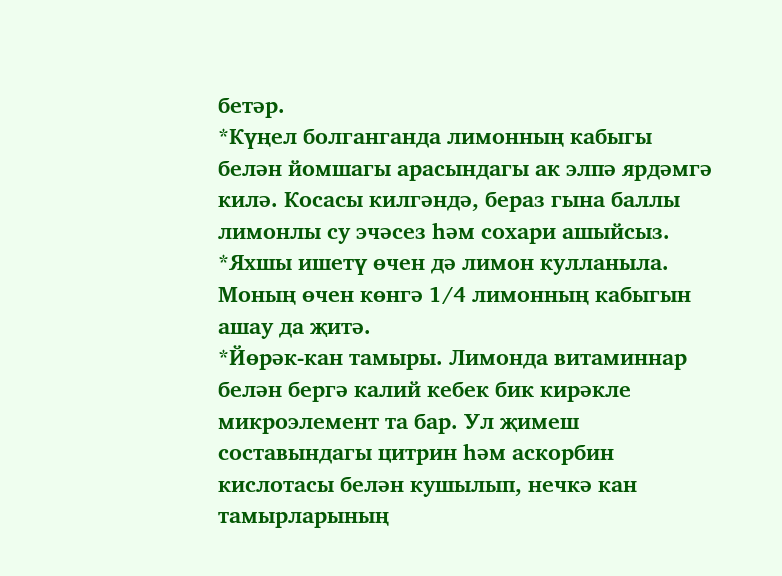бетәр.
*Күңел болганганда лимонның кабыгы белән йомшагы арасындагы ак элпә ярдәмгә килә. Косасы килгәндә, бераз гына баллы лимонлы су эчәсез һәм сохари ашыйсыз.
*Яхшы ишетү өчен дә лимон кулланыла. Моның өчен көнгә 1/4 лимонның кабыгын ашау да җитә.
*Йөрәк-кан тамыры. Лимонда витаминнар белән бергә калий кебек бик кирәкле микроэлемент та бар. Ул җимеш составындагы цитрин һәм аскорбин кислотасы белән кушылып, нечкә кан тамырларының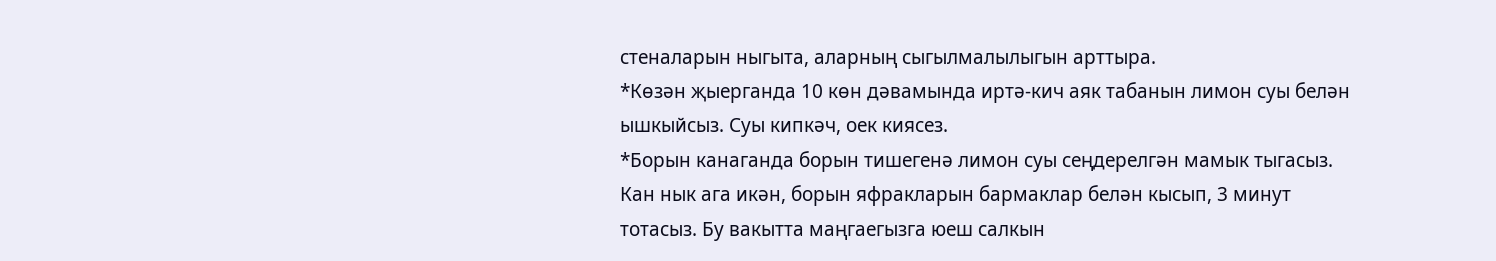стеналарын ныгыта, аларның сыгылмалылыгын арттыра.
*Көзән җыерганда 10 көн дәвамында иртә-кич аяк табанын лимон суы белән ышкыйсыз. Суы кипкәч, оек киясез.
*Борын канаганда борын тишегенә лимон суы сеңдерелгән мамык тыгасыз. Кан нык ага икән, борын яфракларын бармаклар белән кысып, 3 минут тотасыз. Бу вакытта маңгаегызга юеш салкын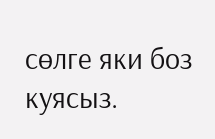сөлге яки боз куясыз.